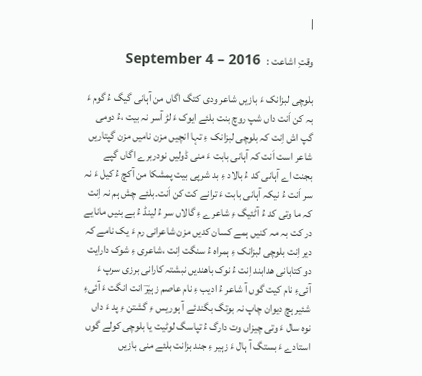|

وقتِ اشاعت :   September 4 – 2016

بلوچی لبزانک ءَ بازیں شاعر ودی کتگ اگاں من آہانی گیگ ءُ گوم ءَ بہ کن اَنت داں شپ روچ بنت بلئے ایوک ءَ لڑ آسر نہ بیت ،ءُ دومی گپ اش اِنت کہ بلوچی لبزانک ءِ تہا انچیں مزن نامیں مزن گپتاریں شاعر است اَنت کہ آہانی بابت ءَ منی ڈولیں نودربرے اگاں گپے بجنت اے آہانی کد ءُ بالاد ءِ بد شرپی بیت پمشکا من آکچ ءُ کیل ءَ نہ سر اَنت ءُ نیکہ آہانی بابت ءَ ترانے کت کن اَنت۔بلئے چش ہم نہ اِنت کہ ما وتی کد ءُ آٹئیگ ءِ شاعرے ءِ گالاں سر ءُ لینڈ ءُ بے بنیں مانایے در کت بہ مہ کنیں ہمے کسان کدیں مزن شاعرانی رم ءَ یک نامے کہ دیر اِنت بلوچی لبزانک ءِ ہمراہ ءُ سنگت اِنت ،شاعری ءِ شوک دارایت دو کتابانی ھدابند اِنت ءُ نوک باھندیں نبشتہ کارانی برزی سرپ ءَ آئیءِ نام کیت گوں آ شاعر ءُ ادیب ءِ نام عاصم زہیرؔ انت انگت ءَ آئیءِ شئیر ہچ دیوان چاپ نہ بوتگ بگندئے آ ہوریس ءِ گشتن ءِ پد ءَ داں نوہ سال ءَ وتی چیزاں وت دارگ ءُ تپاسگ لوٹیت یا بلوچی کولے گوں استادے ءَ بستگ آ ہال ءَ زہیر ءِ جند بزانت بلئے منی بازیں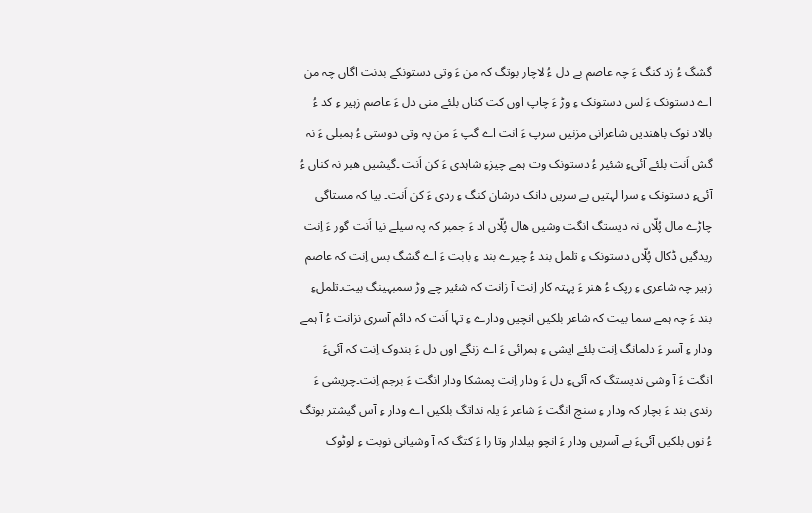گشگ ءُ زد کنگ ءَ چہ عاصم بے دل ءُ لاچار بوتگ کہ من ءَ وتی دستونکے بدنت اگاں چہ من اے دستونک ءَ لس دستونک ءِ وڑ ءَ چاپ اوں کت کناں بلئے منی دل ءَ عاصم زہیر ءِ کد ءُ بالاد نوک باھندیں شاعرانی مزنیں سرپ ءَ انت اے گپ ءَ من پہ وتی دوستی ءُ ہمبلی ءَ نہ گش اَنت بلئے آئیءِ شئیر ءُ دستونک وت ہمے چیزءِ شاہدی ءَ کن اَنت ۔گیشیں ھبر نہ کناں ءُ آئیءِ دستونک ءِ سرا لہتیں بے سریں دانک درشان کنگ ءِ ردی ءَ کن اَنت۔ بیا کہ مستاگی چاڑے مال پُلّاں نہ دیستگ انگت وشیں ھال پُلّاں اد ءَ جمبر کہ پہ سیلے نیا اَنت گور ءَ اِنت ریدگیں ڈکال پُلّاں دستونک ءِ تلمل بند ءُ چیرے بند ءِ بابت ءَ اے گشگ بس اِنت کہ عاصم زہیر چہ شاعری ءِ رپک ءُ ھنر ءَ پہتہ کار اِنت آ زانت کہ شئیر چے وڑ سمبہینگ بیت۔تلملءِ بند ءَ چہ ہمے سما بیت کہ شاعر بلکیں انچیں ودارے ءِ تہا اَنت کہ دائم آسری نزانت ءُ آ ہمے ودار ءِ آسر ءَ دلمانگ اِنت بلئے ایشی ءِ ہمرائی ءَ اے زنگے اوں دل ءَ بندوک اِنت کہ آئیءَ انگت ءَ آ وشی ندیستگ کہ آئیءِ دل ءَ ودار اِنت پمشکا ودار انگت ءَ برجم اِنت۔چریشی ءَ رندی بند ءَ بچار کہ ودار ءِ سنچ انگت ءَ شاعر ءَ یلہ نداتگ بلکیں اے ودار ءِ آس گیشتر بوتگ ءُ نوں بلکیں آئیءَ بے آسریں ودار ءَ انچو ہیلدار وتا را ءَ کتگ کہ آ وشیانی نوبت ءِ لوٹوک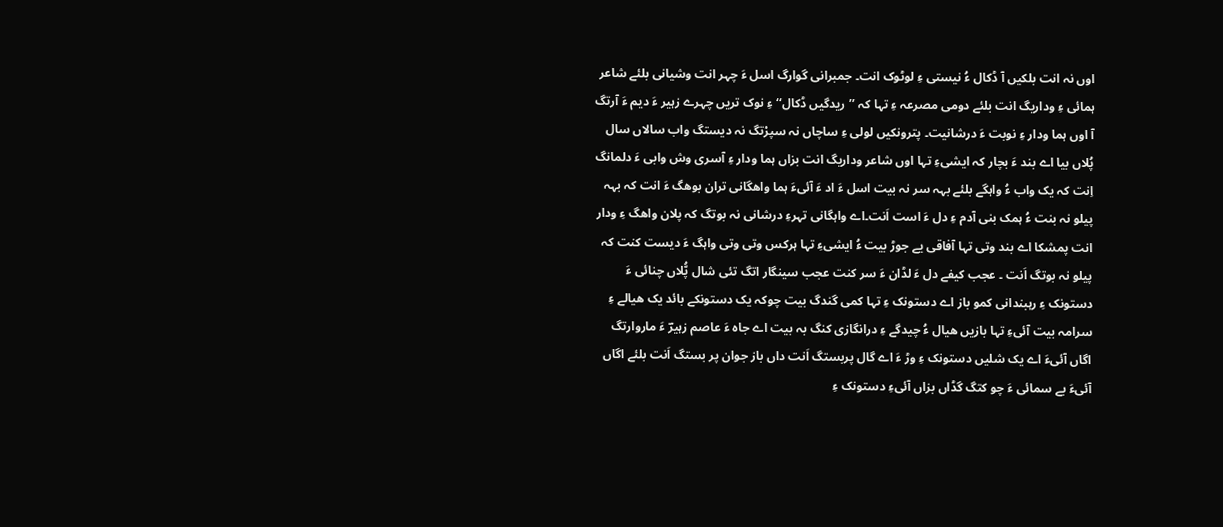اوں نہ انت بلکیں آ ڈکال ءُ نیستی ءِ لوٹوک انت۔ جمبرانی گوارگ اسل ءَ چہر انت وشیانی بلئے شاعر ہمائی ءِ وداریگ انت بلئے دومی مصرعہ ءِ تہا کہ ’’ریدگیں ڈکال‘‘ ءِ نوک تریں چہرے زہیر ءَ دیم ءَ آرتگ آ اوں ہما ودار ءِ نوبت ءَ درشانیت۔ پترونکیں لولی ءِ ساچاں نہ سپرْتگ نہ دیستگ واب سالاں سال پُلاں بیا اے بند ءَ بچار کہ ایشیءِ تہا اوں شاعر وداریگ انت بزاں ہما ودار ءِ آسری وش وابی ءَ دلمانگ اِنت کہ یک واب ءُ واہگے بلئے بہہ سر نہ بیت اسل ءَ اد ءَ آئیءَ ہما واھگانی تران بوھگ ءَ انت کہ بہہ پیلو نہ بنت ءُ ہمک بنی آدم ءِ دل ءَ است اَنت۔اے واہگانی تہرءِ درشانی نہ بوتگ کہ پلان واھگ ءِ ودار انت پمشکا اے بند وتی تہا آفاقی یے جوڑ بیت ءُ ایشیءِ تہا ہرکس وتی وتی واہگ ءَ دیست کنت کہ پیلو نہ بوتگ اَنت ۔ عجب کیفے دل ءَ لڈان ءَ سر کنت عجب سینگار اتگ تئی شال پُّلاں چنائی ءَ دستونک ءِ رہبندانی کمو باز اے دستونک ءِ تہا کمی گندگ بیت چوکہ یک دستونکے بائد یک ھیالے ءِ سرامہ بیت آئیءِ تہا بازیں ھیال ءُ چیدگے ءِ درانگازی کنگ بہ بیت اے جاہ ءَ عاصم زہیرؔ ءَ ماروارتگ اگاں آئیءَ اے یک شلیں دستونک ءِ وڑ ءَ اے گال پربستگ اَنت داں باز جوان پر بستگ اَنت بلئے اگاں آئیءَ بے سمائی ءَ چو کتگ گڈاں بزاں آئیءِ دستونک ءِ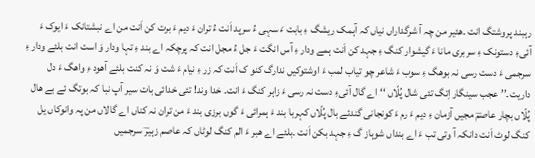رہبند پروشتگ انت ۔ھئیر من چہ آ شرگداراں نیاں کہ آہمک ریشگ ءِ بابت ءَ سہی ءُ سرپد اَنت ءُ تران ءَ دیم ءَ برت کن اَنت من اے نبشتانک ءَ ایوک ءَ آئیءِ دستونک ءِ سربری مانا ءَ گیشوار کنگ ءِ جہد کن اَنت ہمے ودار ءِ آس انگت ءَ جل ءُ مجل انت کہ پرچکہ اے بند ءِ تہا ودار وَ است انت بلئے ودار ءِ سرجمی ءَ دست رسی نہ بوھگ ءِ سوب ءَ شاعر چو تیاب لمب ءَ اوشتوکیں ندارگ کنو ک اَنت کہ زر ءِ نیام ءَ شت وَ نہ کنت بلئے آھود ءِ واھگ ءَ دل داریت۔’’ عجب سینگار اِتگ تئی شال پُلّاں ‘‘ اے گال آئیءِ دست نہ رسی ءَ زاہر کنگ ءَ انت۔ خدا وند! تئی خدائی بات سیر آپ نبا کہ بوتگ ئے بے ھال پُلّاں بچار عاصمؔ مجیں آزمان ءِ دیم ءَ رم ءَ کونجانی گندئے بال پُلّاں کہربا بند ءَ ہمرائی ءَ گوں برزی بند ءَ من تران نہ کناں اے گالاں من پہ وانوکاں یل کنگ لوٹ اَنت دانکہ آ وتی تب ءَ اے بنداں شوہاز گ ءِ جہد بکن اَنت ۔بلئے اے ھبر ءَ الم کنگ لوٹاں کہ عاصم زہیرؔ سرجمیں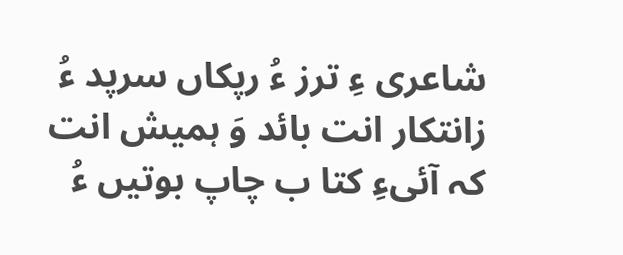شاعری ءِ ترز ءُ رپکاں سرپد ءُ زانتکار انت بائد وَ ہمیش انت کہ آئیءِ کتا ب چاپ بوتیں ءُ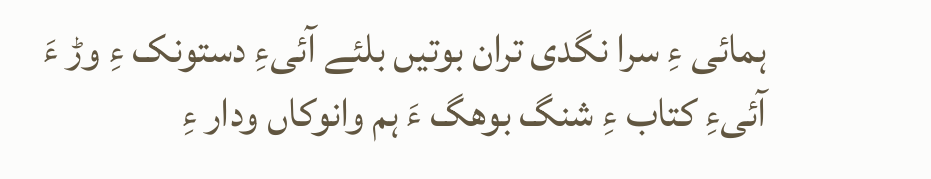ہمائی ءِ سرا نگدی تران بوتیں بلئے آئیءِ دستونک ءِ وڑ ءَ آئیءِ کتاب ءِ شنگ بوھگ ءَ ہم وانوکاں ودار ءِ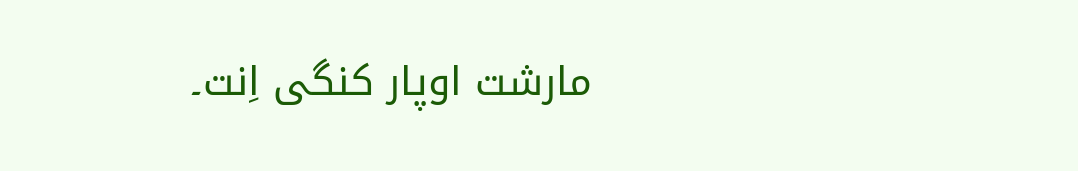مارشت اوپار کنگی اِنت۔